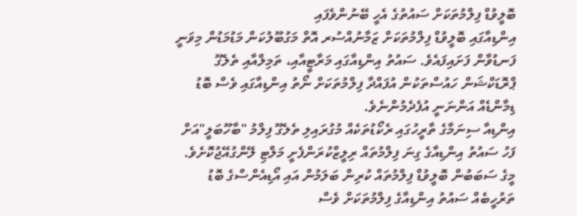ބޮލީވުޑް ފިލްމުތަކަށް ސައުތުގެ އެހީ ބޭނުންވެފައި
އިންޑިއާގައި ބޮލީވުޑް ފިލްމުތަކަށް ޒަމާނުއްސުރ އޮތް މަގުބޫލުކަން މަޑުމަޑުން މިވަނީ ފަނޑުވާން ފަށައިފައެވެ. ސައުތު އިންޑިއާގައި މަރާޓީއާއި، ތަމިލްއާއި ތެލެގޫ ޕްރޮޑަކްޝަން ހައުސްތަކުން އުފައްދާ ފިލްމުތަކަށް ނޯތު އިންޑިއާގައި ވެސް ބޮޑު ޑިމާންޑެއް އަންނަނީ އުފެދެމުންނެވެ.
އިންޑިއާ ސިނަމާގެ ތާރީހުގައި ރެކޯޑުތަކެއް މުގުރައިލި ތެލެގޫ ފިލްމު "ބާހޫބަލީ"އަށް ފަހު ސައުތު އިންޑިއާގެ ގިނަ ފިލްމުތައް ރިލީޒްކުރަންފެށީ މަލްޓި ލޭންގުއޭޖުކޮށެވެ. މީގެ ސަބަބުން ބޮލީވުޑް ފިލްމުތައް ކުރިން ބަލަމުން އައި އޯޑިއެންސްގެ ބޮޑު ތަރުހީބެއް ސައުތު އިންޑިއާގެ ފިލްމުތަކަށް ވެސް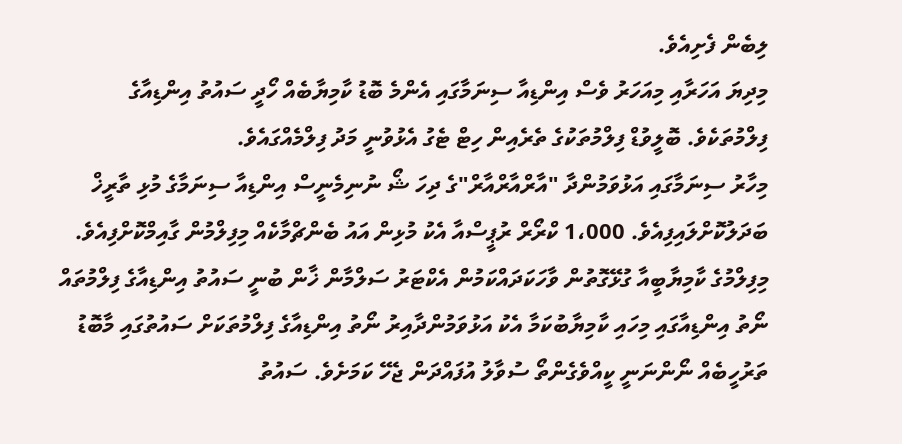ލިބެން ފެށިއެވެ.
މިދިޔަ އަހަރާއި މިއަހަރު ވެސް އިންޑިއާ ސިނަމާގައި އެންމެ ބޮޑު ކާމިޔާބެއް ހޯދީ ސައުތު އިންޑިއާގެ ފިލްމުތަކެވެ. ބޮލީވުޑް ފިލްމުތަކުގެ ތެރެއިން ހިޓް ޓެގު އެޅުވުނީ މަދު ފިލްމެއްގައެވެ.
މިހާރު ސިނަމާގައި އަޅުވަމުންދާ "އާރްއާރްއާރް"ގެ ދިހަ ޝޯ ނުނިމެނީސް އިންޑިއާ ސިނަމާގެ މުޅި ތާރީޚް ބަދަލުކޮށްލައިފިއެވެ. 1،000 ކްރޯރް ރުޕީސްއާ އެކު މުޅިން އައު ބެންޗްމާކެއް މިފިލްމުން ގާއިމްކޮށްފިއެވެ.
މިފިލްމުގެ ކާމިޔާބީއާ ގުޅޭގޮތުން ވާހަކަދައްކަމުން އެކްޓަރު ސަލްމާން ޚާން ބުނީ ސައުތު އިންޑިއާގެ ފިލްމުތައް ނޯތު އިންޑިއާގައި މިހައި ކާމިޔާބުކަމާ އެކު އަޅުވަމުންދާއިރު ނޯތު އިންޑިއާގެ ފިލްމުތަކަށް ސައުތުގައި މާބޮޑު ތަރުހީބެއް ނޯންނަނީ ކީއްވެގެންތޯ ސުވާލު އުފައްދަން ޖެހޭ ކަމަށެވެ. ސައުތު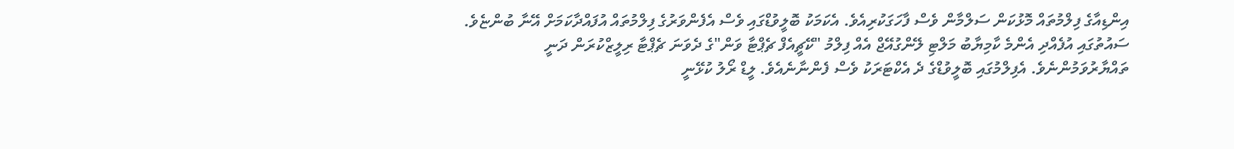އިންޑިއާގެ ފިލްމުތައް މޮޅުކަން ސަލްމާން ވެސް ފާހަގަކުރިއެވެ. އެކަމަކު ބޮލީވުޑްގައި ވެސް އެފެންވަރުގެ ފިލްމުތައް އުފައްދާކަމަށް އޭނާ ބުންޏެވެ.
ސައުތުގައި އުފެއްދި އެންމެ ކާމިޔާބު މަލްޓި ލޭންގުއޭޖް އެއް ފިލްމު "ކޭޗީއެފް ޗެޕްޓާ ވަން"ގެ ދެވަނަ ޗެޕްޓާ ރިލީޒްކުރަން ދަނީ ތައްޔާރުވަމުންނެވެ. އެފިލްމުގައި ބޮލީވުޑްގެ ދެ އެކްޓަރަކު ވެސް ފެންނާނެއެވެ. ލީޑް ރޯލު ކުޅޭނީ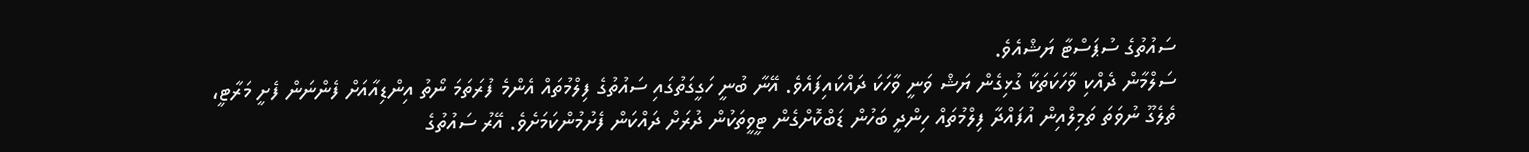ސައުތުގެ ސުޕަސްޓާ ޔަޝްއެވެ.
ސަލްމާން ދެއްކި ވާހަކަތަކާ ގުޅިގެން ޔަޝް ވަނީ ވާހަކަ ދައްކައިފައެވެ. އޭނާ ބުނީ ހަގީގަތުގައި ސައުތުގެ ފިލްމުތައް އެންމެ ފުރަތަމަ ނޯތު އިންޑިއާއަށް ފެންނަން ފެށީ މަރާޓީ، ތެލެގޫ ނުވަތަ ތަމިލްއިން އުފައްދާ ފިލްމުތައް ހިންދީ ބަހުން ޑަބްކޮށްގެން ޓީވީތަކުން ދުރަށް ދައްކަން ފެށުމުންކަމަށެވެ. އޭރު ސައުތުގެ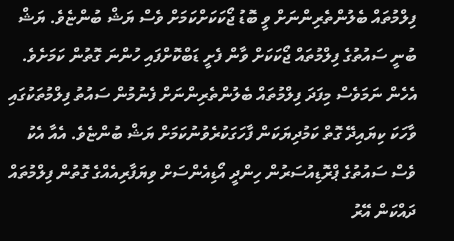ފިލްމުތައް ބެލުންތެރިންނަށް ވީ ބޮޑު ޖޯކަކަށްކަމަށް ވެސް ޔަޝް ބުންޏެވެ. ޔަޝް ބުނީ ސައުތުގެ ފިލްމުތައް ޖޯކަކަށް ވާން ފެށީ ޑަބްކޮށްފައި ހުންނަ ގޮތުން ކަމަށެވެ.
އެހެން ނަމަވެސް މިފަދަ ފިލްމުތައް ބެލުންތެރިންނަށް ފެނުމުން ސައުތު ފިލްމުތަކުގައި ވާހަކަ ކިޔައިދޭ ގޮތް ކަމުދިޔަކަން ފާހަގަކުރެވުނުކަމަށް ޔަޝް ބުންޏެވެ. އެއާ އެކު ވެސް ސައުތުގެ ޕްރޮޑިއުސަރުން ހިންދީ އޯޑިއެންސަށް ވިޔަފާރިއެއްގެ ގޮތުން ފިލްމުތައް ދައްކަން އޭރު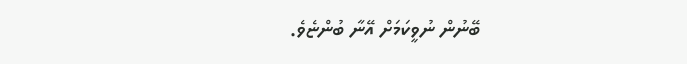ބޭނުން ނުވީކަމަށް އޭނާ ބުންޏެވެ.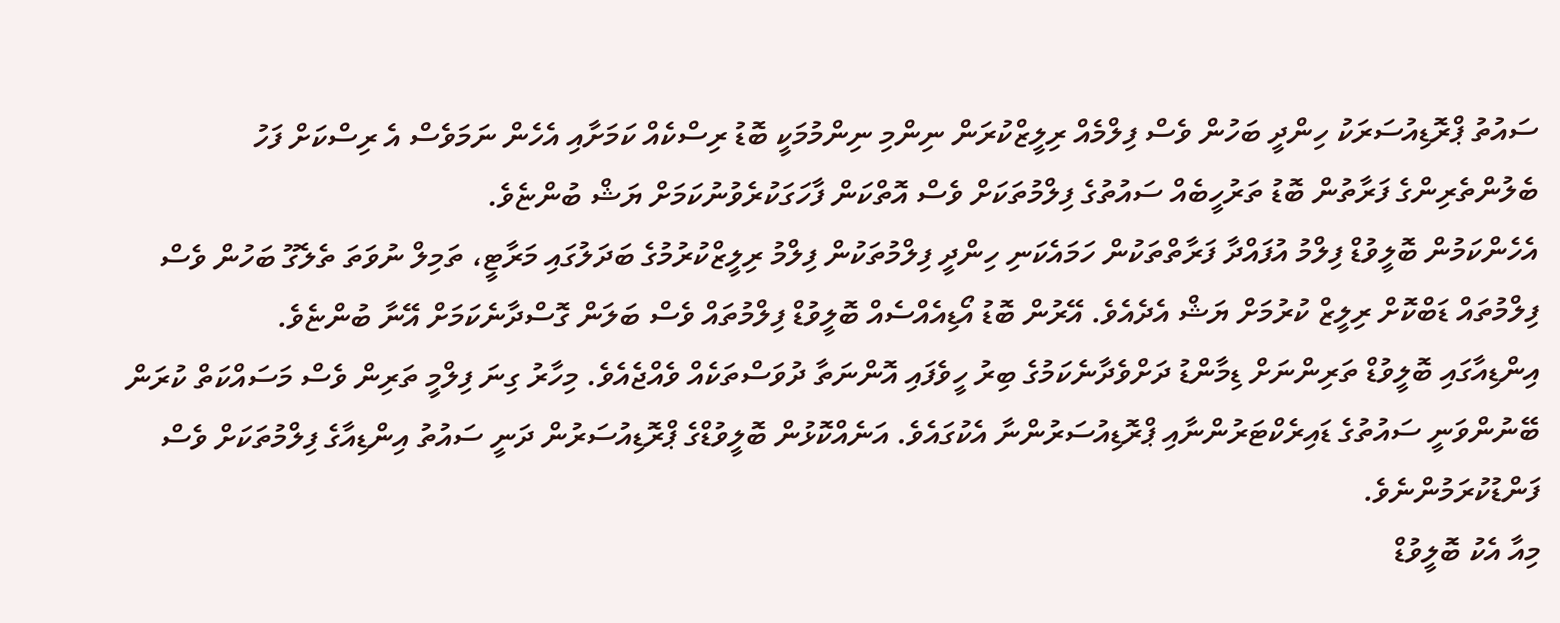ސައުތު ޕްރޮޑިއުސަރަކު ހިންދީ ބަހުން ވެސް ފިލްމެއް ރިލީޒްކުރަން ނިންމި ނިންމުމަކީ ބޮޑު ރިސްކެއް ކަމަށާއި އެހެން ނަމަވެސް އެ ރިސްކަށް ފަހު ބެލުންތެރިންގެ ފަރާތުން ބޮޑު ތަރުހީބެއް ސައުތުގެ ފިލްމުތަކަށް ވެސް އޮތްކަން ފާހަގަކުރެވުނުކަމަށް ޔަޝް ބުންޏެވެ.
އެހެންކަމުން ބޮލީވުޑް ފިލްމު އުފައްދާ ފަރާތްތަކުން ހަމައެކަނި ހިންދީ ފިލްމުތަކުން ފިލްމު ރިލީޒްކުރުމުގެ ބަދަލުގައި މަރާޓީ، ތަމިލް ނުވަތަ ތެލެގޫ ބަހުން ވެސް ފިލްމުތައް ޑަބްކޮށް ރިލީޒް ކުރުމަށް ޔަޝް އެދެއެވެ. އޭރުން ބޮޑު އޯޑިއެއްސެއް ބޮލީވުޑް ފިލްމުތައް ވެސް ބަލަން ގޮސްދާނެކަމަށް އޭނާ ބުންޏެވެ.
އިންޑިއާގައި ބޮލީވުޑް ތަރިންނަށް ޑިމާންޑު ދަށްވެދާނެކަމުގެ ބިރު ހީވެފައި އޮންނަތާ ދުވަސްތަކެއް ވެއްޖެއެވެ. މިހާރު ގިނަ ފިލްމީ ތަރިން ވެސް މަސައްކަތް ކުރަން ބޭނުންވަނީ ސައުތުގެ ޑައިރެކްޓަރުންނާއި ޕްރޮޑިއުސަރުންނާ އެކުގައެވެ. އަނެއްކޮޅުން ބޮލީވުޑްގެ ޕްރޮޑިއުސަރުން ދަނީ ސައުތު އިންޑިއާގެ ފިލްމުތަކަށް ވެސް ފަންޑުކުރަމުންނެވެ.
މިއާ އެކު ބޮލީވުޑް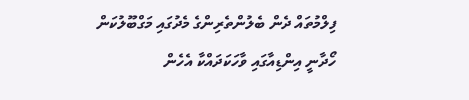ފިލްމުތައް ދެން ބެލުންތެރިންގެ މެދުގައި މަގްބޫލުކަން ހޯދާނީ އިންޑިއާގައި ވާހަކަދައްކާ އެހެން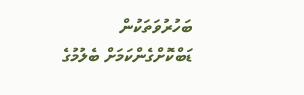ބަހުރުވަތަކުން ޑަބްކޮށްގެންކަމަށް ބެލުމުގެ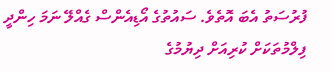ފުރުސަތު އެބަ އޮތެވެ. ސައުތުގެ އޯޑިއެންސް ގެއްލޭ ނަމަ ހިންދީ ފިލްމުތަކަށް ކުރިއަށް ދިޔުމުގެ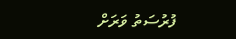ފުރުސަތު ވަރަށް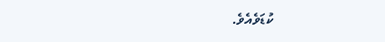ކުޑަވެއެވެ.